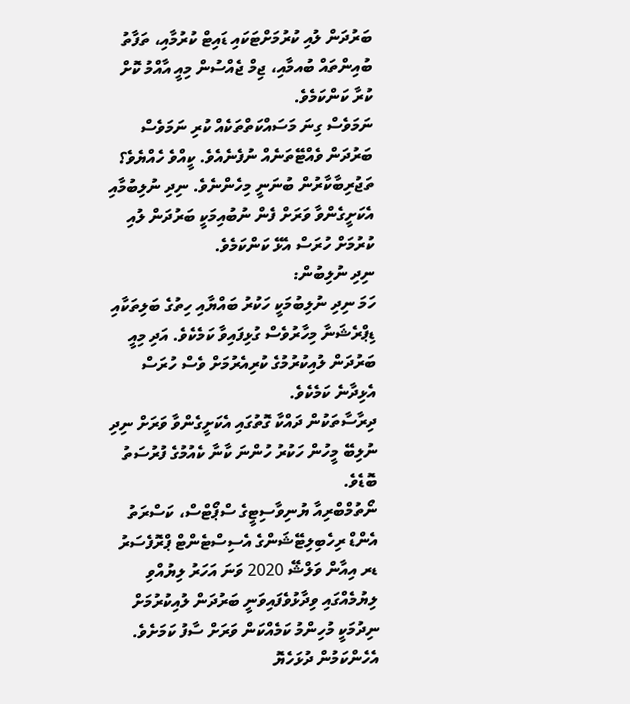ބަރުދަން ލުއި ކުރުމަށްޓަކައި ޑައިޓް ކުރުމާއި، ތަފާތު ބުއިންތައް ބުއމާއި، ޖިމް ޖެއްސުން މިއީ އާއްމު ކޮށް ކުރާ ކަންކަމެވެ.
ނަމަވެސް ގިނަ މަސައްކަތްތަކެއް ކުރި ނަމަވެސް ބަރުދަން ވެއްޓޭތަނެއް ނުފެނެއެވެ. ކީއްވެ ހެއްޔެވެ؟
ތަޖުރިބާކާރުން ބުނަނީ މިހެންނެވެ. ނިދި ނުލިބުމާއި އެކަށީގެންވާ ވަރަށް ފެން ނުބުއިމަކީ ބަރުދަން ލުއި ކުރުމަށް ހުރަސް އެޅޭ ކަންކަމެވެ.
ނިދި ނުލިބުން:
ހަމަ ނިދި ނުލިބުމަކީ ހަކުރު ބައްޔާއި ހިތުގެ ބަލިތަކާއި ޑިޕްރެޝަނާ މިހާރުވެސް ގުޅިފައިވާ ކަމެކެވެ. އަދި މިއީ ބަރުދަން ލުއިކުރުމުގެ ކުރިއެރުމަށް ވެސް ހުރަސް އެޅިދާނެ ކަމެކެވެ.
ދިރާސާތަކުން ދައްކާ ގޮތުގައި އެކަށީގެންވާ ވަރަށް ނިދި ނުލިބޭ މީހުން ހަކުރު ހުންނަ ކާނާ ކެއުމުގެ ފުރުސަތު ބޮޑެވެ.
ނޯތުމްބްރިއާ ޔުނިވާސިޓީގެ ސްޕޯޓްސް، ކަސްރަތު އެންޑް ރިހެބިލިޓޭޝަންގެ އެސިސްޓެންޓް ޕްރޮފެސަރު ޑރ އިއާން ވަލްޝޭ 2020 ވަނަ އަހަރު ލިޔުއްވި ލިޔުމެއްގައި ވިދާޅުވެފައިވަނީ ބަރުދަން ލުއިކުރުމަށް ނިދުމަކީ މުހިންމު ކަމެއްކަން ވަރަށް ސާފު ކަމަށެވެ.
އެހެންކަމުން ދުޅަހެޔޮ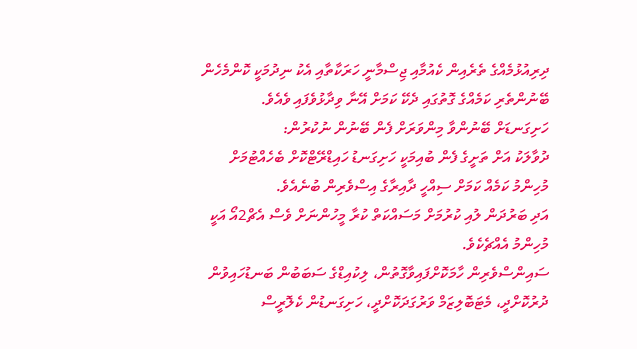ދިރިއުޅުމެއްގެ ތެރެއިން ކެއުމާއި ޖިސްމާނީ ހަރަކާތާއި އެކު ނިދުމަކީ ކޮންމެހެން ބޭނުންތެރި ކަމެއްގެ ގޮތުގައި ދެކޭ ކަމަށް އޭނާ ވިދާޅުވެފައި ވެއެވެ.
ހަށިގަނޑަށް ބޭނުންވާ މިންވަރަށް ފެން ބޭނުން ނުކުރުން:
ދުވާލަކު އަށް ތަށީގެ ފެން ބުއިމަކީ ހަށިގަނޑު ހައިޑްރޭޓްކޮށް ބެހެއްޓުމަށް މުހިންމު ކަމެއް ކަމަށް ސިއްހީ ދާއިރާގެ އިސްވެރިން ބުނެއެވެ.
އަދި ބަރުދަން ލުއި ކުރުމަށް މަސައްކަތް ކުރާ މީހުންނަށް ވެސް އެޗް2އޯ އަކީ މުހިންމު އެއްޗެކެވެ.
ސައިންސްވެރިން ހާމަކޮށްފައިވާގޮތުން، ލިކުއިޑްގެ ސަބަބުން ބަނޑުހައިވުން ދުރުކޮށްދީ، މެޓަބޮލިޒަމް ވަރުގަދަކޮށްދީ، ހަށިގަނޑުން ކެލޮރީސް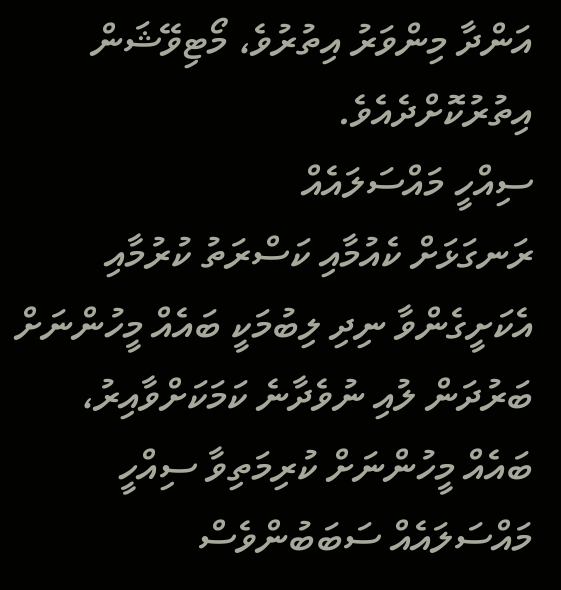އަންދާ މިންވަރު އިތުރުވެ، މޯޓިވޭޝަން އިތުރުކޮށްދެއެވެ.
ސިއްހީ މައްސަލައެއް
ރަނގަޅަށް ކެއުމާއި ކަސްރަތު ކުރުމާއި އެކަށީގެންވާ ނިދި ލިބުމަކީ ބައެއް މީހުންނަށް ބަރުދަން ލުއި ނުވެދާނެ ކަމަކަށްވާއިރު، ބައެއް މީހުންނަށް ކުރިމަތިވާ ސިއްހީ މައްސަލައެއް ސަބަބުންވެސް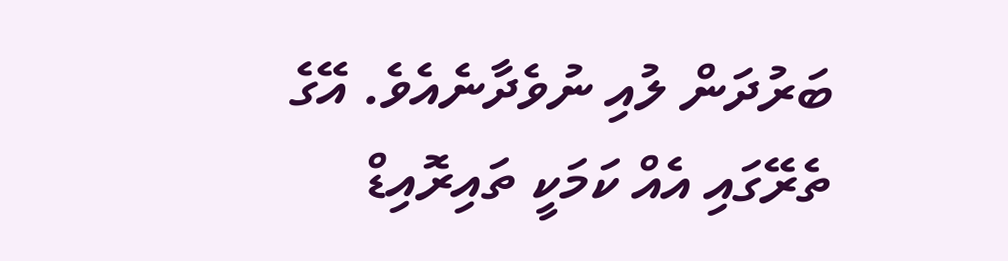ބަރުދަން ލުއި ނުވެދާނެއެވެ. އޭގެ ތެރޭގައި އެއް ކަމަކީ ތައިރޮއިޑް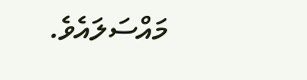މައްސަލައެވެ.